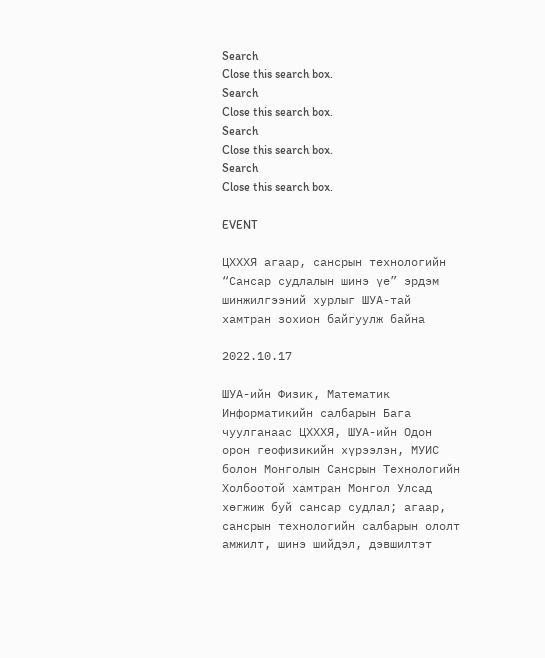Search
Close this search box.
Search
Close this search box.
Search
Close this search box.
Search
Close this search box.

EVENT

ЦХХХЯ агаар, сансрын технологийн “Сансар судлалын шинэ үе” эрдэм шинжилгээний хурлыг ШУА-тай хамтран зохион байгуулж байна

2022.10.17

ШУА-ийн Физик, Математик Информатикийн салбарын Бага чуулганаас ЦХХХЯ, ШУА-ийн Одон орон геофизикийн хүрээлэн, МУИС болон Монголын Сансрын Технологийн Холбоотой хамтран Монгол Улсад хөгжиж буй сансар судлал; агаар, сансрын технологийн салбарын ололт амжилт, шинэ шийдэл, дэвшилтэт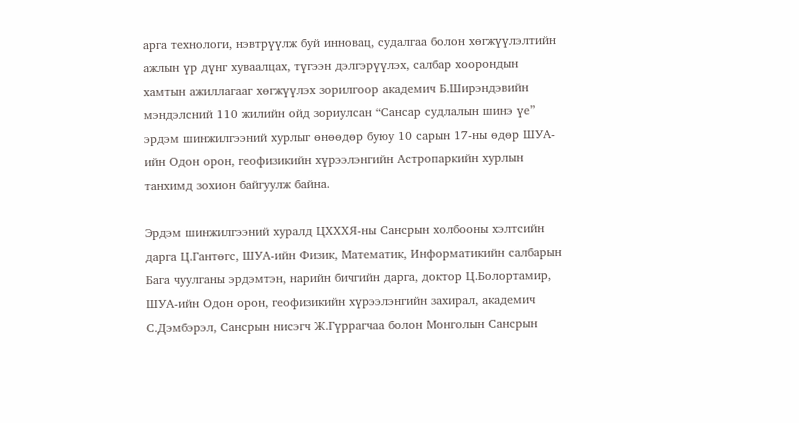арга технологи, нэвтрүүлж буй инновац, судалгаа болон хөгжүүлэлтийн ажлын үр дүнг хуваалцах, түгээн дэлгэрүүлэх, салбар хоорондын хамтын ажиллагааг хөгжүүлэх зорилгоор академич Б.Ширэндэвийн мэндэлсний 110 жилийн ойд зориулсан “Сансар судлалын шинэ үе” эрдэм шинжилгээний хурлыг өнөөдөр буюу 10 сарын 17-ны өдөр ШУА-ийн Одон орон, геофизикийн хүрээлэнгийн Астропаркийн хурлын танхимд зохион байгуулж байна.

Эрдэм шинжилгээний хуралд ЦХХХЯ-ны Сансрын холбооны хэлтсийн дарга Ц.Гантөгс, ШУА-ийн Физик, Математик, Информатикийн салбарын Бага чуулганы эрдэмтэн, нарийн бичгийн дарга, доктор Ц.Болортамир, ШУА-ийн Одон орон, геофизикийн хүрээлэнгийн захирал, академич С.Дэмбэрэл, Сансрын нисэгч Ж.Гүррагчаа болон Монголын Сансрын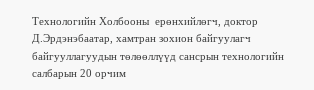Технологийн Холбооны  ерөнхийлөгч, доктор Д.Эрдэнэбаатар, хамтран зохион байгуулагч байгууллагуудын төлөөллүүд сансрын технологийн салбарын 20 орчим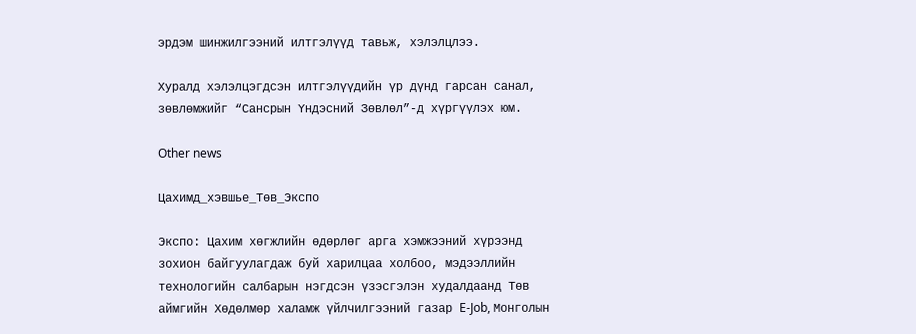эрдэм шинжилгээний илтгэлүүд тавьж, хэлэлцлээ.

Хуралд хэлэлцэгдсэн илтгэлүүдийн үр дүнд гарсан санал, зөвлөмжийг “Сансрын Үндэсний Зөвлөл”-д хүргүүлэх юм.

Other news

Цахимд_хэвшье_Төв_Экспо

Экспо: Цахим хөгжлийн өдөрлөг арга хэмжээний хүрээнд зохион байгуулагдаж буй харилцаа холбоо, мэдээллийн технологийн салбарын нэгдсэн үзэсгэлэн худалдаанд Төв аймгийн Хөдөлмөр халамж үйлчилгээний газар E-Job, Монголын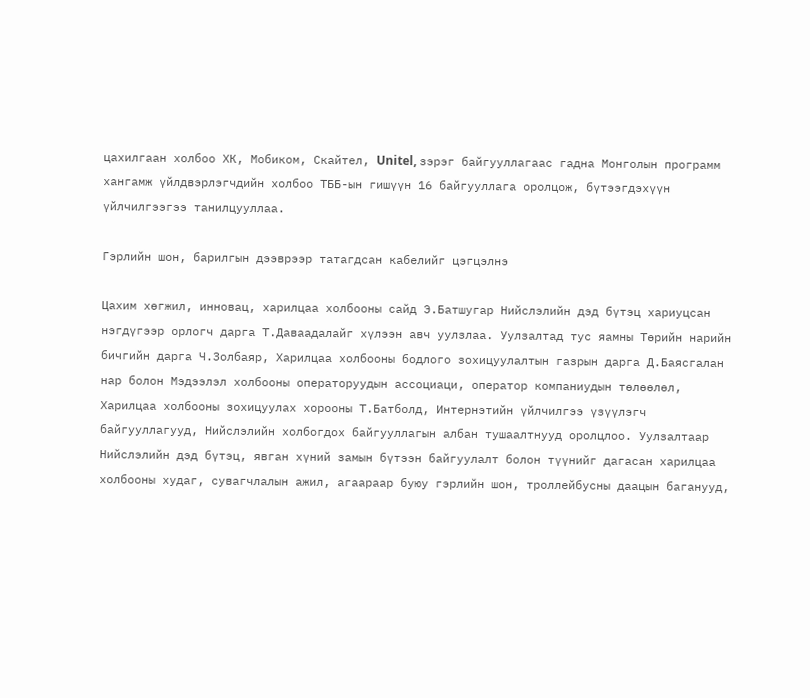цахилгаан холбоо ХК, Мобиком, Скайтел, Unitel, зэрэг байгууллагаас гадна Монголын программ хангамж үйлдвэрлэгчдийн холбоо ТББ-ын гишүүн 16 байгууллага оролцож, бүтээгдэхүүн үйлчилгээгээ танилцууллаа.

Гэрлийн шон, барилгын дээврээр татагдсан кабелийг цэгцэлнэ

Цахим хөгжил, инновац, харилцаа холбооны сайд Э.Батшугар Нийслэлийн дэд бүтэц хариуцсан нэгдүгээр орлогч дарга Т.Даваадалайг хүлээн авч уулзлаа. Уулзалтад тус яамны Төрийн нарийн бичгийн дарга Ч.Золбаяр, Харилцаа холбооны бодлого зохицуулалтын газрын дарга Д.Баясгалан нар болон Мэдээлэл холбооны операторуудын ассоциаци, оператор компаниудын төлөөлөл, Харилцаа холбооны зохицуулах хорооны Т.Батболд, Интернэтийн үйлчилгээ үзүүлэгч байгууллагууд, Нийслэлийн холбогдох байгууллагын албан тушаалтнууд оролцлоо. Уулзалтаар  Нийслэлийн дэд бүтэц, явган хүний замын бүтээн байгуулалт болон түүнийг дагасан харилцаа холбооны худаг, сувагчлалын ажил, агаараар буюу гэрлийн шон, троллейбусны даацын баганууд,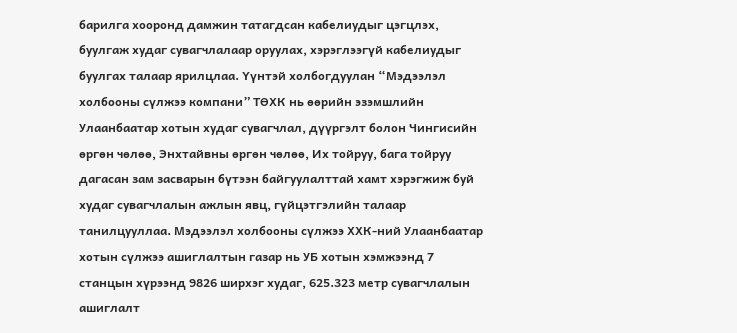барилга хооронд дамжин татагдсан кабелиудыг цэгцлэх, буулгаж худаг сувагчлалаар оруулах, хэрэглээгүй кабелиудыг буулгах талаар ярилцлаа. Үүнтэй холбогдуулан “Мэдээлэл холбооны сүлжээ компани” ТӨХК нь өөрийн эзэмшлийн Улаанбаатар хотын худаг сувагчлал, дүүргэлт болон Чингисийн өргөн чөлөө, Энхтайвны өргөн чөлөө, Их тойруу, бага тойруу дагасан зам засварын бүтээн байгуулалттай хамт хэрэгжиж буй худаг сувагчлалын ажлын явц, гүйцэтгэлийн талаар танилцууллаа. Мэдээлэл холбооны сүлжээ ХХК-ний Улаанбаатар хотын сүлжээ ашиглалтын газар нь УБ хотын хэмжээнд 7  станцын хүрээнд 9826 ширхэг худаг, 625.323 метр сувагчлалын ашиглалт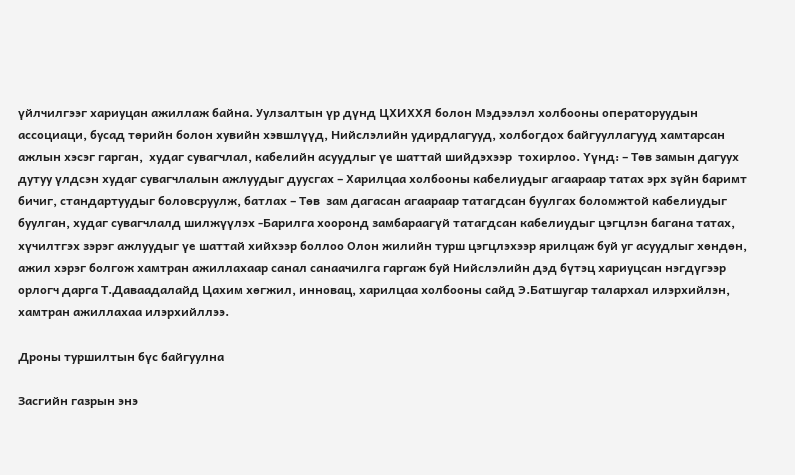үйлчилгээг хариуцан ажиллаж байна. Уулзалтын үр дүнд ЦХИХХЯ болон Мэдээлэл холбооны операторуудын ассоциаци, бусад төрийн болон хувийн хэвшлүүд, Нийслэлийн удирдлагууд, холбогдох байгууллагууд хамтарсан  ажлын хэсэг гарган,  худаг сувагчлал, кабелийн асуудлыг үе шаттай шийдэхээр  тохирлоо. Үүнд: – Төв замын дагуух дутуу үлдсэн худаг сувагчлалын ажлуудыг дуусгах – Харилцаа холбооны кабелиудыг агаараар татах эрх зүйн баримт бичиг, стандартуудыг боловсруулж, батлах – Төв  зам дагасан агаараар татагдсан буулгах боломжтой кабелиудыг буулган, худаг сувагчлалд шилжүүлэх -Барилга хооронд замбараагүй татагдсан кабелиудыг цэгцлэн багана татах, хүчилтгэх зэрэг ажлуудыг үе шаттай хийхээр боллоо Олон жилийн турш цэгцлэхээр ярилцаж буй уг асуудлыг хөндөн, ажил хэрэг болгож хамтран ажиллахаар санал санаачилга гаргаж буй Нийслэлийн дэд бүтэц хариуцсан нэгдүгээр орлогч дарга Т.Даваадалайд Цахим хөгжил, инновац, харилцаа холбооны сайд Э.Батшугар талархал илэрхийлэн, хамтран ажиллахаа илэрхийллээ.

Дроны туршилтын бүс байгуулна

Засгийн газрын энэ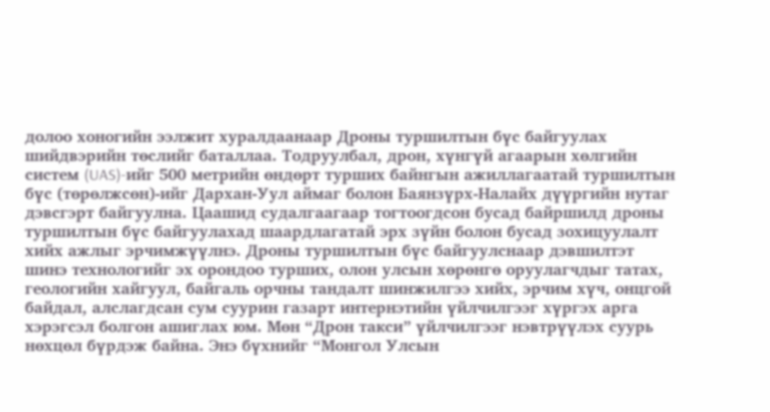долоо хоногийн ээлжит хуралдаанаар Дроны туршилтын бүс байгуулах шийдвэрийн төслийг баталлаа. Тодруулбал, дрон, хүнгүй агаарын хөлгийн систем (UAS)-ийг 500 метрийн өндөрт турших байнгын ажиллагаатай туршилтын бүс (төрөлжсөн)-ийг Дархан-Уул аймаг болон Баянзүрх-Налайх дүүргийн нутаг дэвсгэрт байгуулна. Цаашид судалгаагаар тогтоогдсон бусад байршилд дроны туршилтын бүс байгуулахад шаардлагатай эрх зүйн болон бусад зохицуулалт хийх ажлыг эрчимжүүлнэ. Дроны туршилтын бүс байгуулснаар дэвшилтэт шинэ технологийг эх орондоо турших, олон улсын хөрөнгө оруулагчдыг татах, геологийн хайгуул, байгаль орчны тандалт шинжилгээ хийх, эрчим хүч, онцгой байдал, алслагдсан сум суурин газарт интернэтийн үйлчилгээг хүргэх арга хэрэгсэл болгон ашиглах юм. Мөн “Дрон такси” үйлчилгээг нэвтрүүлэх суурь нөхцөл бүрдэж байна. Энэ бүхнийг “Монгол Улсын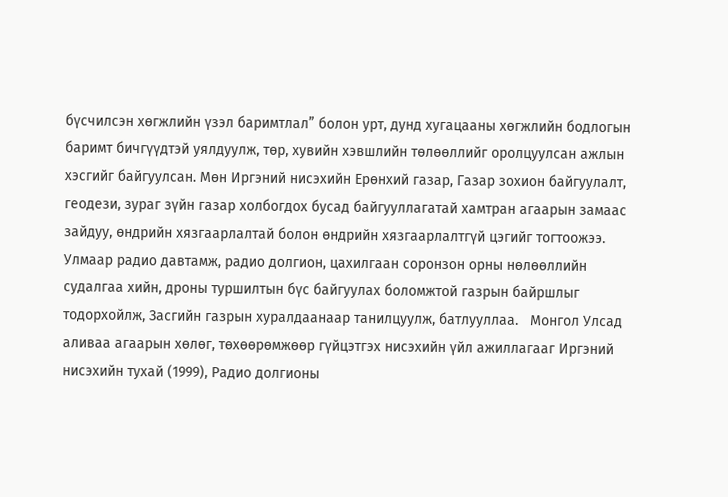бүсчилсэн хөгжлийн үзэл баримтлал” болон урт, дунд хугацааны хөгжлийн бодлогын баримт бичгүүдтэй уялдуулж, төр, хувийн хэвшлийн төлөөллийг оролцуулсан ажлын хэсгийг байгуулсан. Мөн Иргэний нисэхийн Ерөнхий газар, Газар зохион байгуулалт, геодези, зураг зүйн газар холбогдох бусад байгууллагатай хамтран агаарын замаас зайдуу, өндрийн хязгаарлалтай болон өндрийн хязгаарлалтгүй цэгийг тогтоожээ. Улмаар радио давтамж, радио долгион, цахилгаан соронзон орны нөлөөллийн судалгаа хийн, дроны туршилтын бүс байгуулах боломжтой газрын байршлыг тодорхойлж, Засгийн газрын хуралдаанаар танилцуулж, батлууллаа.   Монгол Улсад аливаа агаарын хөлөг, төхөөрөмжөөр гүйцэтгэх нисэхийн үйл ажиллагааг Иргэний нисэхийн тухай (1999), Радио долгионы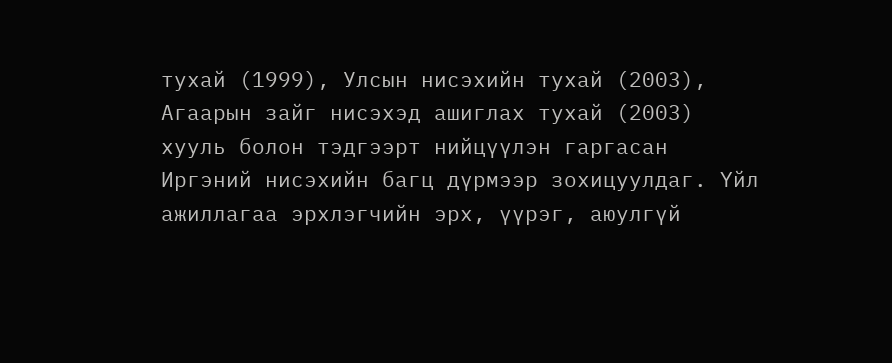тухай (1999), Улсын нисэхийн тухай (2003), Агаарын зайг нисэхэд ашиглах тухай (2003) хууль болон тэдгээрт нийцүүлэн гаргасан Иргэний нисэхийн багц дүрмээр зохицуулдаг. Үйл ажиллагаа эрхлэгчийн эрх, үүрэг, аюулгүй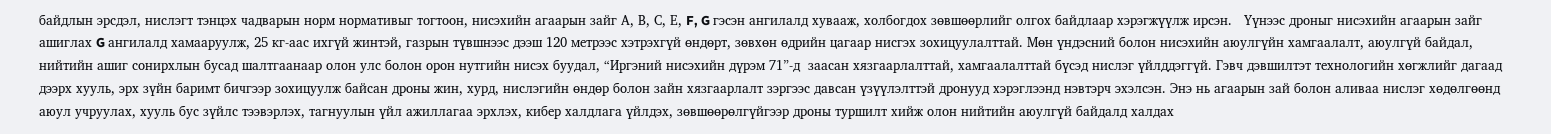байдлын эрсдэл, нислэгт тэнцэх чадварын норм нормативыг тогтоон, нисэхийн агаарын зайг А, В, С, Е, F, G гэсэн ангилалд хувааж, холбогдох зөвшөөрлийг олгох байдлаар хэрэгжүүлж ирсэн.   Үүнээс дроныг нисэхийн агаарын зайг ашиглах G ангилалд хамааруулж, 25 кг-аас ихгүй жинтэй, газрын түвшнээс дээш 120 метрээс хэтрэхгүй өндөрт, зөвхөн өдрийн цагаар нисгэх зохицуулалттай. Мөн үндэсний болон нисэхийн аюулгүйн хамгаалалт, аюулгүй байдал, нийтийн ашиг сонирхлын бусад шалтгаанаар олон улс болон орон нутгийн нисэх буудал, “Иргэний нисэхийн дүрэм 71”-д  заасан хязгаарлалттай, хамгаалалттай бүсэд нислэг үйлддэггүй. Гэвч дэвшилтэт технологийн хөгжлийг дагаад дээрх хууль, эрх зүйн баримт бичгээр зохицуулж байсан дроны жин, хурд, нислэгийн өндөр болон зайн хязгаарлалт зэргээс давсан үзүүлэлттэй дронууд хэрэглээнд нэвтэрч эхэлсэн. Энэ нь агаарын зай болон аливаа нислэг хөдөлгөөнд аюул учруулах, хууль бус зүйлс тээвэрлэх, тагнуулын үйл ажиллагаа эрхлэх, кибер халдлага үйлдэх, зөвшөөрөлгүйгээр дроны туршилт хийж олон нийтийн аюулгүй байдалд халдах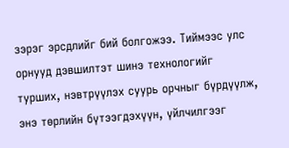зэрэг эрсдлийг бий болгожээ. Тиймээс улс орнууд дэвшилтэт шинэ технологийг турших, нэвтрүүлэх суурь орчныг бүрдүүлж, энэ төрлийн бүтээгдэхүүн, үйлчилгээг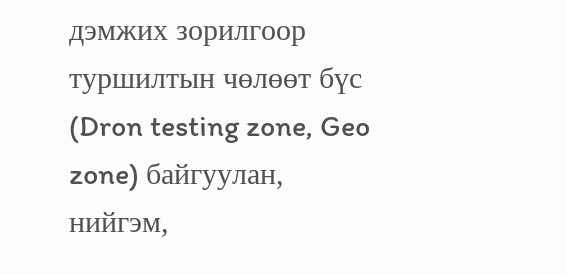дэмжих зорилгоор туршилтын чөлөөт бүс (Dron testing zone, Geo zone) байгуулан, нийгэм,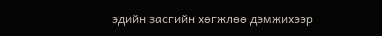эдийн засгийн хөгжлөө дэмжихээр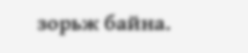зорьж байна.